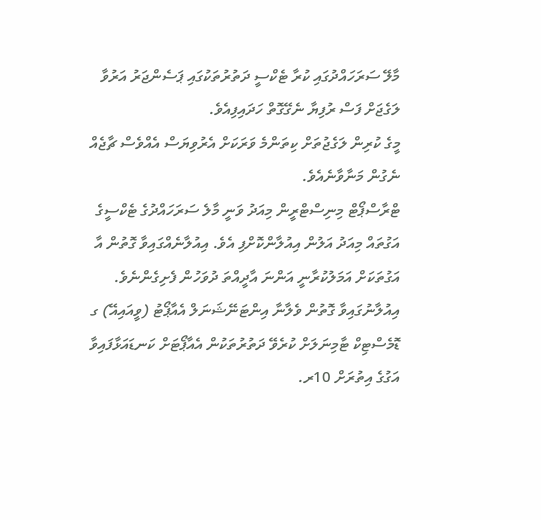މާލޭ ސަރަހައްދުގައި ކުރާ ޓެކްސީ ދަތުރުތަކުގައި ޕަސެންޖަރު އަރުވާ ލަގެޖަށް ފަސް ރުފިޔާ ނެގޭގޮތް ހަދައިފިއެވެ.
މީގެ ކުރިން ލަގެޖުތަށް ކިތަންމެ ވަރަކަށް އެރުވިޔަސް އެއްވެސް ޗާޖެއް ނެގުން މަނާވާނެއެވެ.
ޓްރާސްޕޯޓް މިނިސްޓްރީން މިއަދު ވަނީ މާލެ ސަރަހައްދުގެ ޓެކްސީގެ އަގުތައް މިއަދު އަލުން އިއުލާންކޮށްފި އެވެ. އިއުލާނެއްގައިވާ ގޮތުން އާ އަގުތަކަށް އަމަލުކުރާނީ އަންނަ އާދީއްތަ ދުވަހުން ފެށިގެންނެވެ.
އިއުލާނުގައިވާ ގޮތުން ވެލާނާ އިންޓަނޭޝަނަލް އެއާޕޯޓު (ވީއައިއޭ) ގ
ޑޮމެސްޓިކް ޓާމިނަލަށް ކުރެވޭ ދަތުރުތަކުން އެއާޕޯޓަށް ކަނޑައަޅާފައިވާ އަގުގެ އިތުރަށް 10ރ.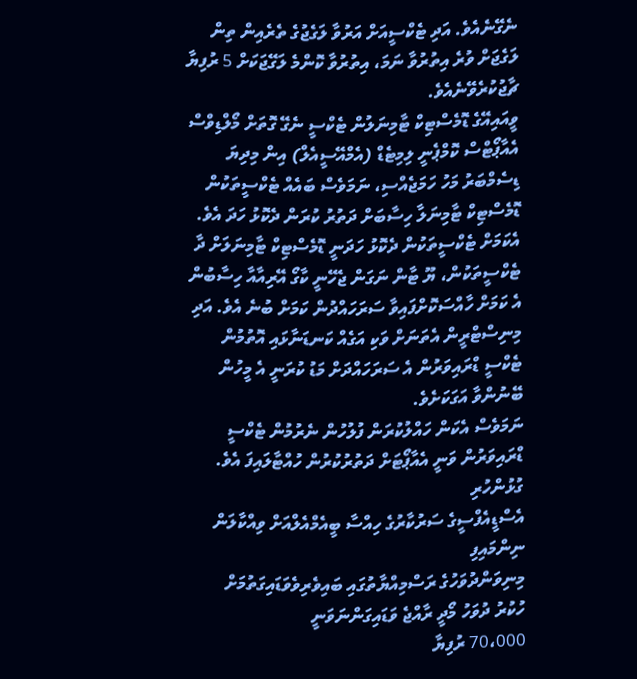ނެގޭނެއެވެ. އަދި ޓެކްސީއަށް އަރުވާ ލަގެޖުގެ ތެރެއިން ތިން ލަގެޖަށް ވުރެ އިތުރުވާ ނަމަ، އިތުރުވާ ކޮންމެ ލަގޭޖަކަށް 5 ރުފިޔާ ޗާޖުކުރެވޭނެއެވެ.
ވީއައިއޭގެ ޑޮމެސްޓިކް ޓާމިނަލުން ޓެކްސީ ނެގޭ ގޮތަށް މޯލްޑިވްސް އެއާޕޯޓްސް ކޮމްޕެނީ ލިމިޓެޑް (އެމްއޭސީއެލް) އިން މިދިޔަ ޑިސެމްބަރު މަހު ހަމަޖެއްސި، ނަމަވެސް ބައެއް ޓެކްސީތަކުން ޑޮމެސްޓިކް ޓާމިނަލާ ހިސާބަށް ދަތުރު ކުރަން ދެކޮޅު ހަދަ އެވެ.
އެކަމަށް ޓެކްސީތަކުން ދެކޮޅު ހަދަނީ ޑޮމެސްޓިކް ޓާމިނަލަށް ދާ ޓެކްސީތަކުން، ޔޫ ޓާން ނަގަން ޖެހޭނީ ކާގޯ އޭރިއާއާ ހިސާބުން އެ ކަމަށް ހާއްސަކޮށްފައިވާ ސަރަހައްދުން ކަމަށް ބުނެ އެވެ. އަދި މިނިސްޓްރީން އެތަނަށް ވަކި އަގެއް ކަނޑަނާޅައި އޮތުމުން ޓެކްސީ ޑްރައިވަރުން އެ ސަރަހައްދަށް މަޑު ކުރަނީ އެ މީހުން ބޭނުންވާ އަގަކަށެވެ.
ނަމަވެސް އެކަން ހައްލުކުރަން ފުލުހުން ނެރުމުން ޓެކްސީ ޑްރައިވަރުން ވަނީ އެއާޕޯޓަށް ދަތުރުކުރުން ހުއްޓާލައިފަ އެވެ.
ގުޅުންހުރި
އެސްޑީއެފްސީގެ ސަރުކާރުގެ ހިއްސާ ބީއެމްއެލްއަށް ވިއްކާލަން ނިންމައިފި
މިނިވަންދުވަހުގެ ރަސްމިއްޔާތުގައި ބައިވެރިވެވަޑައިގަތުމަށް ހުކުރު ދުވަހު މޯދީ ރާއްޖެ ވަޑައިގަންނަވަނީ
70،000 ރުފިޔާ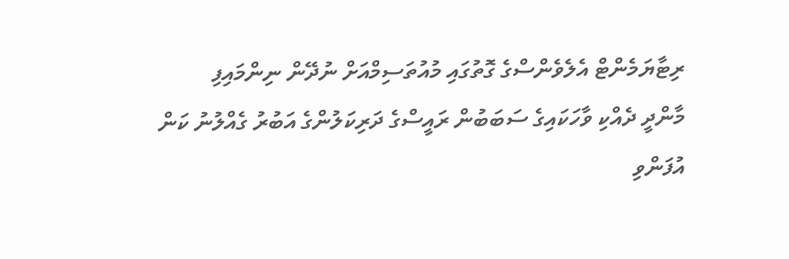ރިޓާޔަމެންޓް އެލެވެންސްގެ ގޮތުގައި މުއުތަސިމްއަށް ނުދޭން ނިންމައިފި
މާންދީ ދެއްކި ވާހަކައިގެ ސަބަބުން ރައީސްގެ ދަރިކަލުންގެ އަބުރު ގެއްލުނު ކަން
އުފަންވި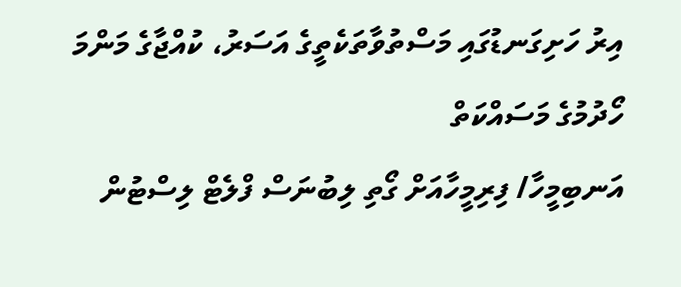އިރު ހަށިގަނޑުގައި މަސްތުވާތަކެތީގެ އަސަރު، ކުއްޖާގެ މަންމަ ހޯދުމުގެ މަސައްކަތް
އަނބިމީހާ/ ފިރިމީހާއަށް ގޯތި ލިބުނަސް ފްލެޓް ލިސްޓުން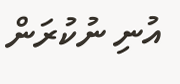އުނި ނުކުރަން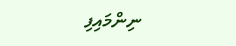ނިންމައިފި